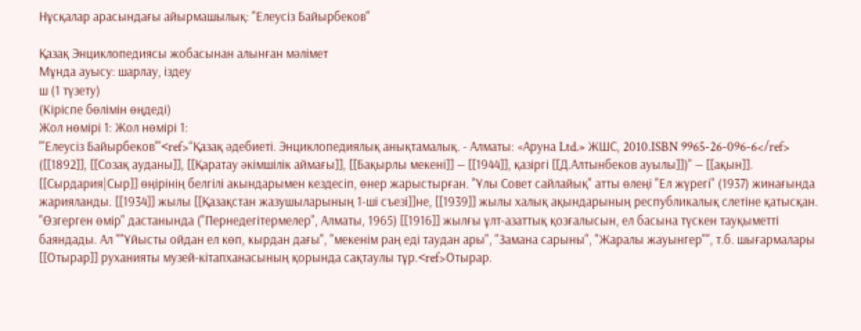Нұсқалар арасындағы айырмашылық: "Елеусіз Байырбеков"

Қазақ Энциклопедиясы жобасынан алынған мәлімет
Мұнда ауысу: шарлау, іздеу
ш (1 түзету)
(Кіріспе бөлімін өңдеді)
Жол нөмірі 1: Жол нөмірі 1:
'''Елеусіз Байырбеков'''<ref>“Қазақ әдебиеті. Энциклопедиялық анықтамалық. - Алматы: «Аруна Ltd.» ЖШС, 2010.ISBN 9965-26-096-6</ref> ([[1892]], [[Созақ ауданы]], [[Қаратау әкімшілік аймағы]], [[Бақырлы мекені]] — [[1944]], қазіргі [[Д.Алтынбеков ауылы]])'' — [[ақын]]. [[Сырдария|Сыр]] өңірінің белгілі акындарымен кездесіп, өнер жарыстырған. "Ұлы Совет сайлайық" атты өлеңі "Ел жүрегі" (1937) жинағында жарияланды. [[1934]] жылы [[Қазақстан жазушыларының 1-ші съезі]]не, [[1939]] жылы халық ақындарының республикалық слетіне қатысқан. "Өзгерген өмір" дастанында ("Пернедегітермелер", Алматы, 1965) [[1916]] жылғы ұлт-азаттық қозғалысын, ел басына түскен тауқыметті баяндады. Ал ''"Ұйысты ойдан ел көп, кырдан дағы", "мекенім раң еді таудан ары", "Замана сарыны", "Жаралы жауынгер"'', т.б. шығармалары [[Отырар]] руханияты музей-кітапханасының қорында сақтаулы тұр.<ref>Отырар.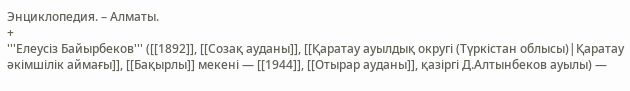Энциклопедия. – Алматы.
+
'''Елеусіз Байырбеков''' ([[1892]], [[Созақ ауданы]], [[Қаратау ауылдық округі (Түркістан облысы)|Қаратау әкімшілік аймағы]], [[Бақырлы]] мекені — [[1944]], [[Отырар ауданы]], қазіргі Д.Алтынбеков ауылы) —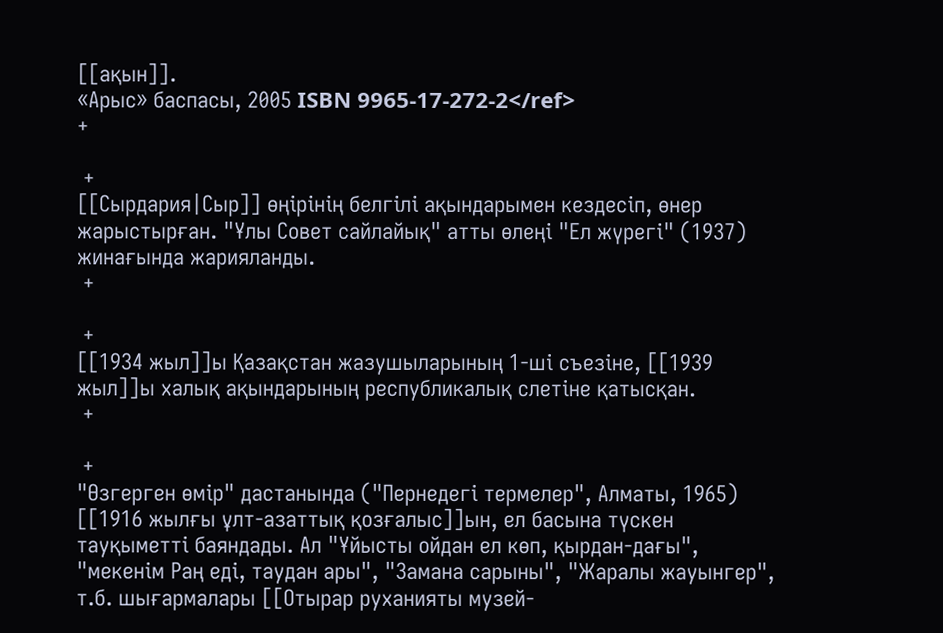[[ақын]].
«Арыс» баспасы, 2005 ISBN 9965-17-272-2</ref>
+

 +
[[Сырдария|Сыр]] өңірінің белгілі ақындарымен кездесіп, өнер жарыстырған. "Ұлы Совет сайлайық" атты өлеңі "Ел жүрегі" (1937) жинағында жарияланды.
 +

 +
[[1934 жыл]]ы Қазақстан жазушыларының 1-ші съезіне, [[1939 жыл]]ы халық ақындарының республикалық слетіне қатысқан.
 +

 +
"Өзгерген өмір" дастанында ("Пернедегі термелер", Алматы, 1965) [[1916 жылғы ұлт-азаттық қозғалыс]]ын, ел басына түскен тауқыметті баяндады. Ал "Ұйысты ойдан ел көп, қырдан-дағы", "мекенім Раң еді, таудан ары", "Замана сарыны", "Жаралы жауынгер", т.б. шығармалары [[Отырар руханияты музей-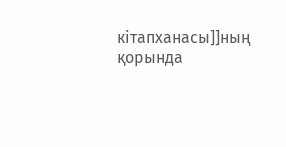кітапханасы]]ның қорында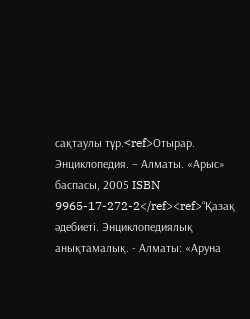сақтаулы тұр.<ref>Отырар. Энциклопедия. – Алматы. «Арыс» баспасы, 2005 ISBN 9965-17-272-2</ref><ref>“Қазақ әдебиеті. Энциклопедиялық анықтамалық. - Алматы: «Аруна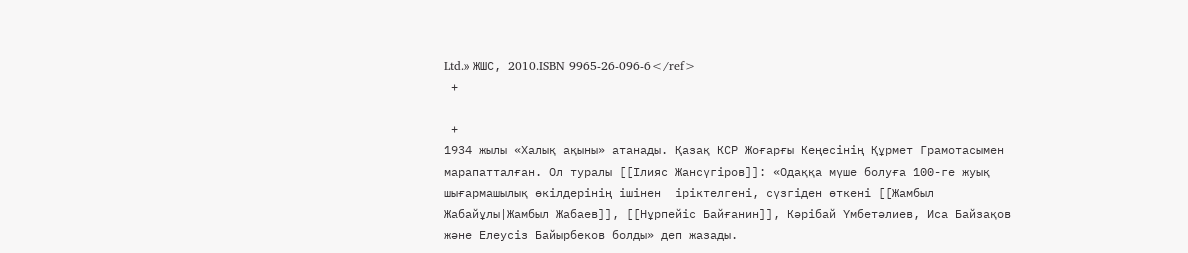Ltd.» ЖШС, 2010.ISBN 9965-26-096-6</ref>
 +

 +
1934 жылы «Халық ақыны» атанады. Қазақ КСР Жоғарғы Кеңесінің Құрмет Грамотасымен марапатталған. Ол туралы [[Ілияс Жансүгіров]]: «Одаққа мүше болуға 100-ге жуық шығармашылық өкілдерінің ішінен  іріктелгені, сүзгіден өткені [[Жамбыл Жабайұлы|Жамбыл Жабаев]], [[Нұрпейіс Байғанин]], Кәрібай Үмбетәлиев, Иса Байзақов және Елеусіз Байырбеков болды» деп жазады.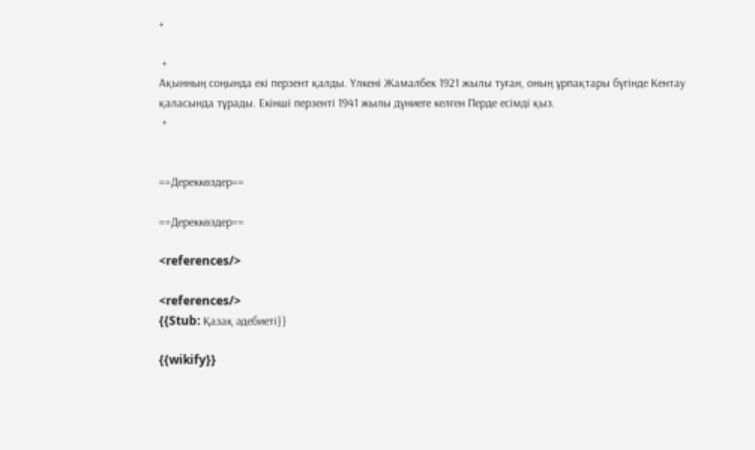+

 +
Ақынның соңында екі перзент қалды. Үлкені Жамалбек 1921 жылы туған, оның ұрпақтары бүгінде Кентау қаласында тұрады. Екінші перзенті 1941 жылы дүниеге келген Перде есімді қыз.
 +


==Дереккөздер==

==Дереккөздер==

<references/>

<references/>
{{Stub: Қазақ әдебиеті}}

{{wikify}}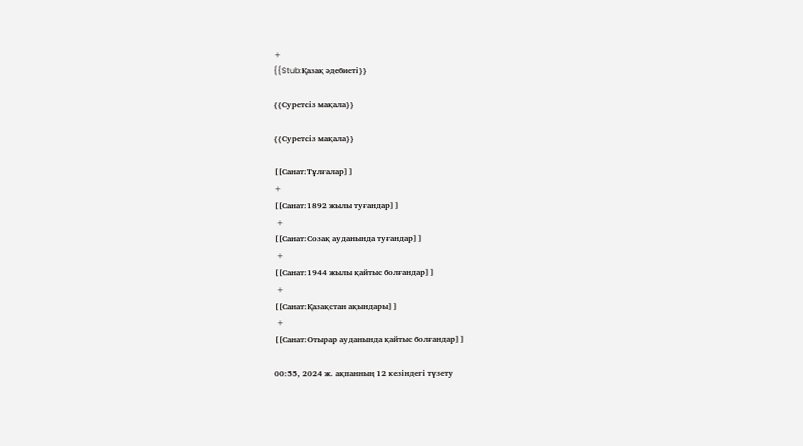+
{{Stub:Қазақ әдебиеті}}

{{Суретсіз мақала}}

{{Суретсіз мақала}}

[[Санат:Тұлғалар]]
+
[[Санат:1892 жылы туғандар]]
 +
[[Санат:Созақ ауданында туғандар]]
 +
[[Санат:1944 жылы қайтыс болғандар]]
 +
[[Санат:Қазақстан ақындары]]
 +
[[Санат:Отырар ауданында қайтыс болғандар]]

00:55, 2024 ж. ақпанның 12 кезіндегі түзету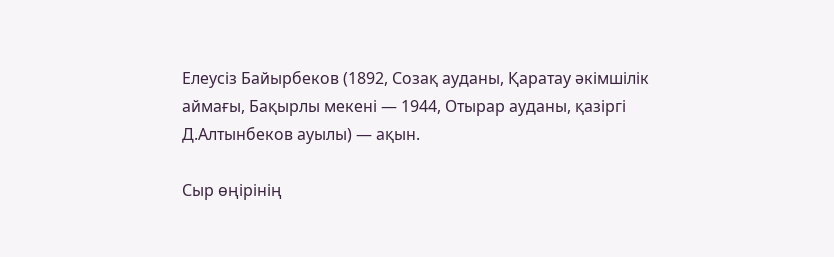Елеусіз Байырбеков (1892, Созақ ауданы, Қаратау әкімшілік аймағы, Бақырлы мекені — 1944, Отырар ауданы, қазіргі Д.Алтынбеков ауылы) — ақын.

Сыр өңірінің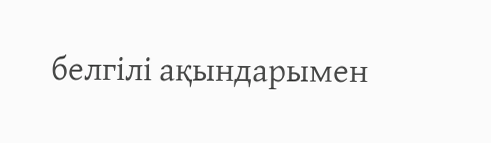белгілі ақындарымен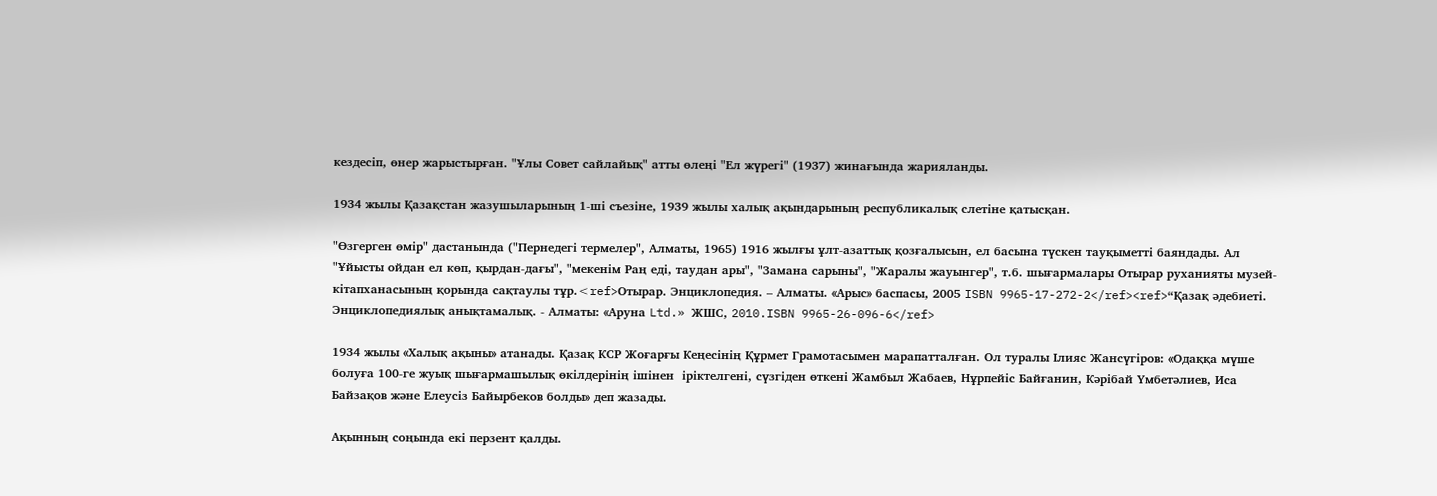кездесіп, өнер жарыстырған. "Ұлы Совет сайлайық" атты өлеңі "Ел жүрегі" (1937) жинағында жарияланды.

1934 жылы Қазақстан жазушыларының 1-ші съезіне, 1939 жылы халық ақындарының республикалық слетіне қатысқан.

"Өзгерген өмір" дастанында ("Пернедегі термелер", Алматы, 1965) 1916 жылғы ұлт-азаттық қозғалысын, ел басына түскен тауқыметті баяндады. Ал "Ұйысты ойдан ел көп, қырдан-дағы", "мекенім Раң еді, таудан ары", "Замана сарыны", "Жаралы жауынгер", т.б. шығармалары Отырар руханияты музей-кітапханасының қорында сақтаулы тұр.<ref>Отырар. Энциклопедия. – Алматы. «Арыс» баспасы, 2005 ISBN 9965-17-272-2</ref><ref>“Қазақ әдебиеті. Энциклопедиялық анықтамалық. - Алматы: «Аруна Ltd.» ЖШС, 2010.ISBN 9965-26-096-6</ref>

1934 жылы «Халық ақыны» атанады. Қазақ КСР Жоғарғы Кеңесінің Құрмет Грамотасымен марапатталған. Ол туралы Ілияс Жансүгіров: «Одаққа мүше болуға 100-ге жуық шығармашылық өкілдерінің ішінен  іріктелгені, сүзгіден өткені Жамбыл Жабаев, Нұрпейіс Байғанин, Кәрібай Үмбетәлиев, Иса Байзақов және Елеусіз Байырбеков болды» деп жазады.

Ақынның соңында екі перзент қалды.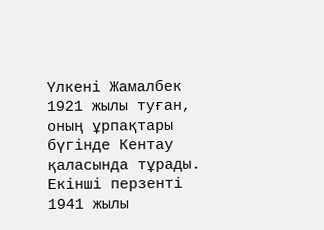Үлкені Жамалбек 1921 жылы туған, оның ұрпақтары бүгінде Кентау қаласында тұрады. Екінші перзенті 1941 жылы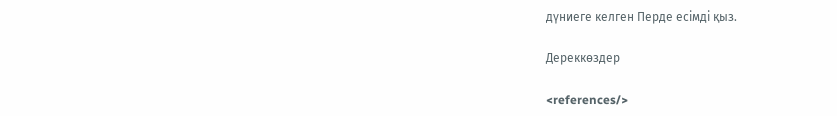дүниеге келген Перде есімді қыз.

Дереккөздер

<references/>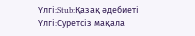Үлгі:Stub:Қазақ әдебиеті Үлгі:Суретсіз мақала